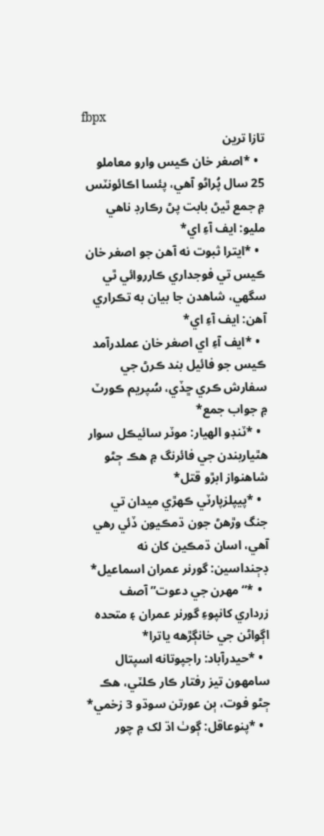fbpx
تازا ترين
  • *اصغر خان ڪيس وارو معاملو 25 سال پُراڻو آهي، پئسا اڪائونٽس ۾ جمع ٿيڻ بابت پڻ رڪارڊ ناهي مليو: ايف آءِ اي*
  • *ايترا ثبوت نه آهن جو اصغر خان ڪيس تي فوجداري ڪارروائي ٿي سگهي، شاهدن جا بيان به تڪراري آهن: ايف آءِ اي*
  • *ايف آءِ اي اصغر خان عملدرآمد ڪيس جو فائيل بند ڪرڻ جي سفارش ڪري ڇڏي، سُپريم ڪورٽ ۾ جواب جمع*
  • *ٽنڊو الهيار: موٽر سائيڪل سوار هٿياربندن جي فائرنگ ۾ هڪ ڄڻو شاهنواز ابڙو قتل*
  • *پيپلزپارٽي ڪهڙي ميدان تي جنگ وڙهڻ جون ڌمڪيون ڏئي رهي آهي، اسان ڌمڪين کان نه ڊڄنداسين: گورنر عمران اسماعيل*
  • *“مهرن جي دعوت” آصف زرداري کانپوءِ گورنر عمران ۽ متحده اڳواڻن جي خانڳڙهه ياترا*
  • *حيدرآباد: راجپوتانه اسپتال سامهون تيز رفتار ڪار ڪلٽي، هڪ ڄڻو فوت، ٻن عورتن سوڌو 3 زخمي*
  • *پنوعاقل: ڳوٺ اڌ لک ۾ چور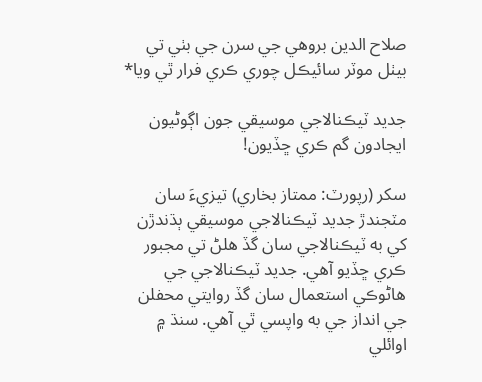صلاح الدين بروھي جي سرن جي بٺي تي بيٺل موٽر سائيڪل چوري ڪري فرار ٿي ويا*

جديد ٽيڪنالاجي موسيقي جون اڳوڻيون ايجادون گم ڪري ڇڏيون!

سکر (رپورٽ: ممتاز بخاري) تيزيءَ سان مٽجندڙ جديد ٽيڪنالاجي موسيقي ٻڌندڙن کي به ٽيڪنالاجي سان گڏ هلڻ تي مجبور ڪري ڇڏيو آهي. جديد ٽيڪنالاجي جي هاڻوڪي استعمال سان گڏ روايتي محفلن جي انداز جي به واپسي ٿي آهي. سنڌ ۾ اوائلي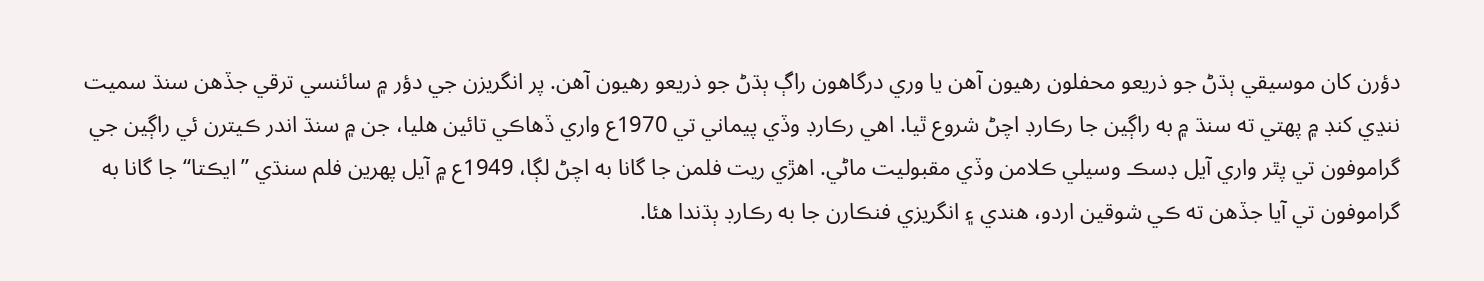دؤرن کان موسيقي ٻڌڻ جو ذريعو محفلون رهيون آهن يا وري درگاهون راڳ ٻڌڻ جو ذريعو رهيون آهن. پر انگريزن جي دؤر ۾ سائنسي ترقي جڏهن سنڌ سميت ننڍي کنڊ ۾ پهتي ته سنڌ ۾ به راڳين جا رڪارڊ اچڻ شروع ٿيا. اهي رڪارڊ وڏي پيماني تي 1970ع واري ڏهاڪي تائين هليا، جن ۾ سنڌ اندر ڪيترن ئي راڳين جي گراموفون تي پٿر واري آيل ڊسڪ وسيلي ڪلامن وڏي مقبوليت ماڻي. اهڙي ريت فلمن جا گانا به اچڻ لڳا، 1949ع ۾ آيل پهرين فلم سنڌي ”ايڪتا“ جا گانا به گراموفون تي آيا جڏهن ته ڪي شوقين اردو، هندي ۽ انگريزي فنڪارن جا به رڪارڊ ٻڌندا هئا.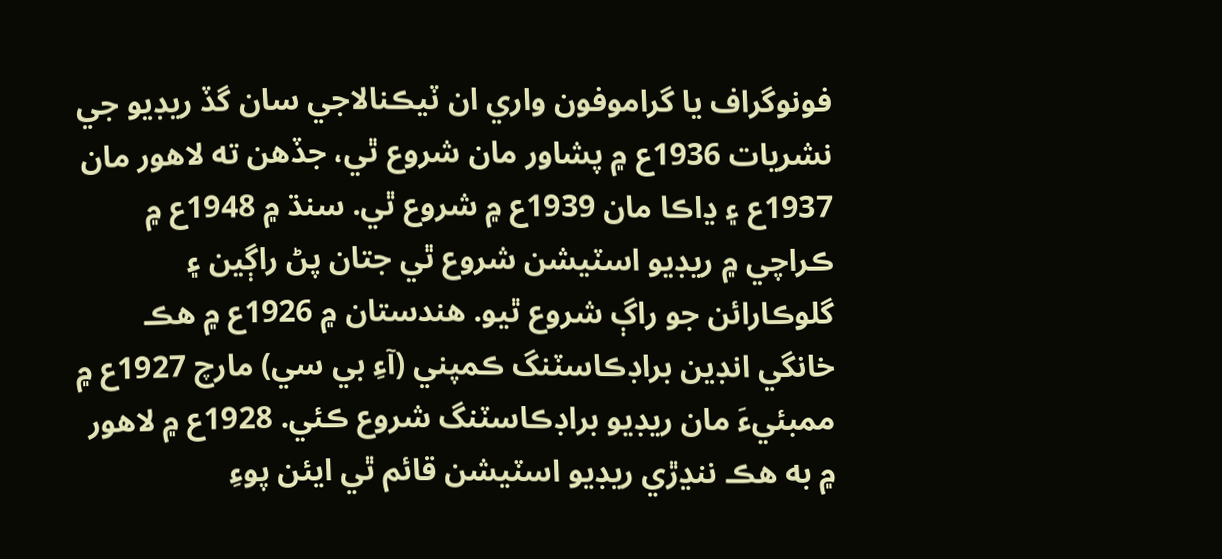فونوگراف يا گراموفون واري ان ٽيڪنالاجي سان گڏ ريڊيو جي نشريات 1936ع ۾ پشاور مان شروع ٿي، جڏهن ته لاهور مان 1937ع ۽ ڍاڪا مان 1939ع ۾ شروع ٿي. سنڌ ۾ 1948ع ۾ ڪراچي ۾ ريڊيو اسٽيشن شروع ٿي جتان پڻ راڳين ۽ گلوڪارائن جو راڳ شروع ٿيو. هندستان ۾ 1926ع ۾ هڪ خانگي انڊين براڊڪاسٽنگ ڪمپني (آءِ بي سي) مارچ 1927ع ۾ ممبئيءَ مان ريڊيو براڊڪاسٽنگ شروع ڪئي. 1928ع ۾ لاهور ۾ به هڪ ننڍڙي ريڊيو اسٽيشن قائم ٿي ايئن پوءِ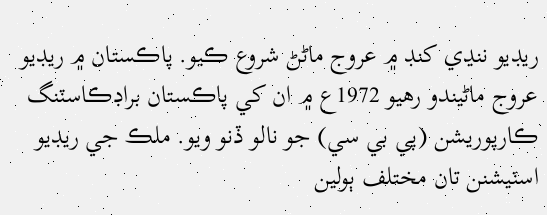ريڊيو ننڍي کنڊ ۾ عروج ماڻڻ شروع ڪيو. پاڪستان ۾ ريڊيو عروج ماڻيندو رهيو 1972ع ۾ ان کي پاڪستان براڊڪاسٽنگ ڪارپوريشن (پي بي سي) جو نالو ڏنو ويو. ملڪ جي ريڊيو اسٽيشنن تان مختلف ٻولين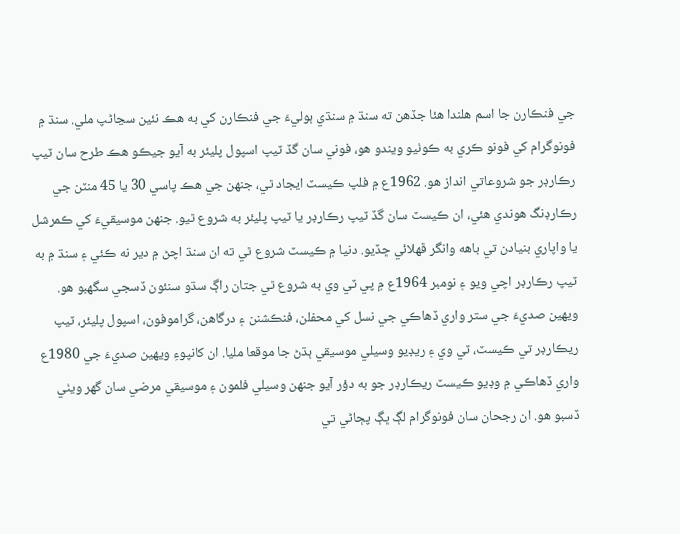جي فنڪارن جا اسم هلندا هئا جڏهن ته سنڌ ۾ سنڌي ٻوليءَ جي فنڪارن کي به هڪ نئين سڃاڻپ ملي. سنڌ ۾ فونوگرام کي فونو ڪري به ڪوٺيو ويندو هو، فوني سان گڏ ٽيپ اسپول پليئر به آيو جيڪو هڪ طرح سان ٽيپ رڪارڊر جو شروعاتي انداز هو. 1962ع ۾ فلپ ڪيسٽ ايجاد ٿي، جنهن جي هڪ پاسي 30 يا 45 منٽن جي رڪارڊنگ هوندي هئي، ان ڪيسٽ سان گڏ ٽيپ رڪارڊر يا ٽيپ پليئر به شروع ٿيو. جنهن موسيقيءَ کي ڪمرشل يا واپاري بنيادن تي باهه وانگر ڦهلائي ڇڏيو. دنيا ۾ ڪيسٽ شروع ٿي ته ان سنڌ اچڻ ۾ دير نه ڪئي ۽ سنڌ ۾ به ٽيپ رڪارڊر اچي ويو ۽ نومبر 1964ع ۾ پي ٽي وي به شروع ٿي جتان راڳ سڌو سنئون ڏسجي سگهبو هو. ويهين صديءَ جي ستر واري ڏهاڪي جي نسل کي محفلن، فنڪشنن ۽ درگاهن، گراموفون، اسپول پليئر، ٽيپ ريڪارڊر تي ڪيسٽ، ٽي وي ۽ ريڊيو وسيلي موسيقي ٻڌڻ جا موقعا مليا. ان کانپوءِ ويهين صديءَ جي 1980ع واري ڏهاڪي ۾ وڊيو ڪيسٽ ريڪارڊر جو به دؤر آيو جنهن وسيلي فلمون ۽ موسيقي مرضي سان گهر ويٺي ڏسبو هو. ان رجحان سان فونوگرام لڳ ڀڳ پڄاڻي تي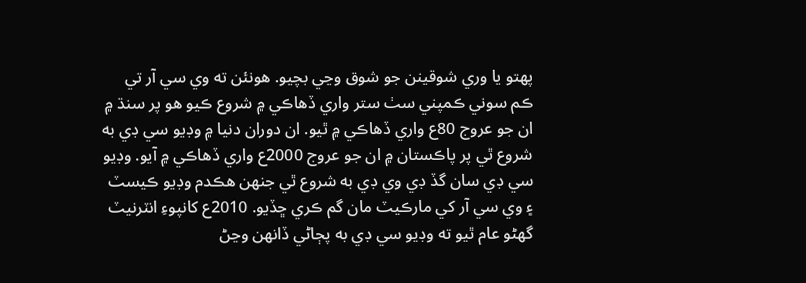پهتو يا وري شوقينن جو شوق وڃي بچيو. هونئن ته وي سي آر تي ڪم سوني ڪمپني سٺ ستر واري ڏهاڪي ۾ شروع ڪيو هو پر سنڌ ۾ ان جو عروج 80ع واري ڏهاڪي ۾ ٿيو. ان دوران دنيا ۾ وڊيو سي ڊي به شروع ٿي پر پاڪستان ۾ ان جو عروج 2000ع واري ڏهاڪي ۾ آيو. وڊيو سي ڊي سان گڏ ڊي وي ڊي به شروع ٿي جنهن هڪدم وڊيو ڪيسٽ ۽ وي سي آر کي مارڪيٽ مان گم ڪري ڇڏيو. 2010ع کانپوءِ انٽرنيٽ گهڻو عام ٿيو ته وڊيو سي ڊي به پڄاڻي ڏانهن وڃڻ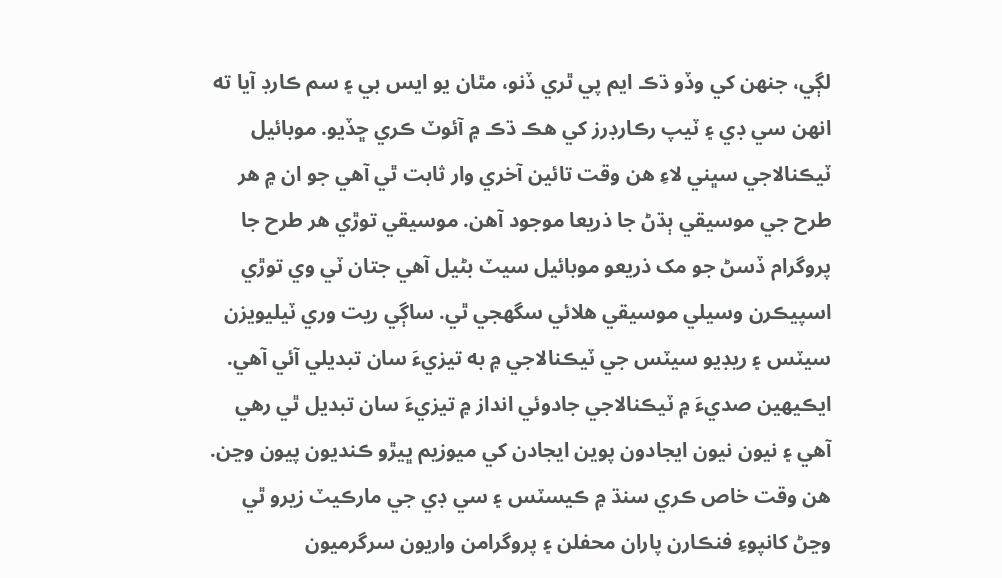لڳي، جنهن کي وڏو ڌڪ ايم پي ٿري ڏنو، مٿان يو ايس بي ۽ سم ڪارڊ آيا ته انهن سي ڊي ۽ ٽيپ رڪارڊرز کي هڪ ڌڪ ۾ آئوٽ ڪري ڇڏيو. موبائيل ٽيڪنالاجي سڀني لاءِ هن وقت تائين آخري وار ثابت ٿي آهي جو ان ۾ هر طرح جي موسيقي ٻڌڻ جا ذريعا موجود آهن. موسيقي توڙي هر طرح جا پروگرام ڏسڻ جو مک ذريعو موبائيل سيٽ بڻيل آهي جتان ٽي وي توڙي اسپيڪرن وسيلي موسيقي هلائي سگهجي ٿي. ساڳي ريت وري ٽيليويزن سيٽس ۽ ريڊيو سيٽس جي ٽيڪنالاجي ۾ به تيزيءَ سان تبديلي آئي آهي. ايڪيهين صديءَ ۾ ٽيڪنالاجي جادوئي انداز ۾ تيزيءَ سان تبديل ٿي رهي آهي ۽ نيون نيون ايجادون پوين ايجادن کي ميوزيم ڀيڙو ڪنديون پيون وڃن. هن وقت خاص ڪري سنڌ ۾ ڪيسٽس ۽ سي ڊي جي مارڪيٽ زيرو ٿي وڃڻ کانپوءِ فنڪارن پاران محفلن ۽ پروگرامن واريون سرگرميون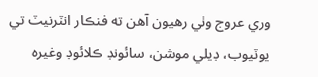وري عروج وٺي رهيون آهن ته فنڪار انٽرنيٽ تي يوٽيوب، ڊيلي موشن، سائونڊ ڪلائوڊ وغيره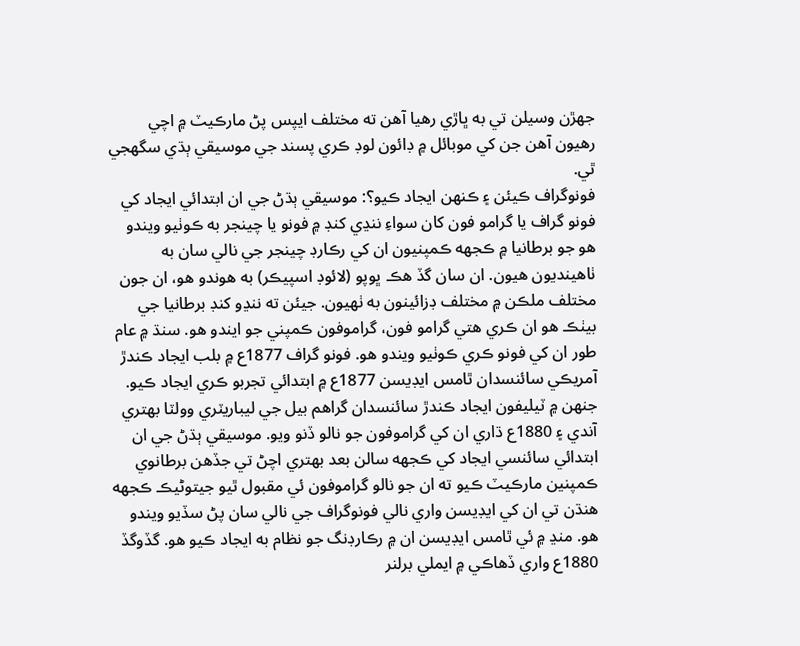جهڙن وسيلن تي به ڀاڙي رهيا آهن ته مختلف ايپس پڻ مارڪيٽ ۾ اچي رهيون آهن جن کي موبائل ۾ ڊائون لوڊ ڪري پسند جي موسيقي ٻڌي سگهجي ٿي.
فونوگراف ڪيئن ۽ ڪنهن ايجاد ڪيو؟: موسيقي ٻڌڻ جي ان ابتدائي ايجاد کي فونو گراف يا گرامو فون کان سواءِ ننڍي کنڊ ۾ فونو يا چينجر به ڪوٺيو ويندو هو جو برطانيا ۾ ڪجهه ڪمپنيون ان کي رڪارڊ چينجر جي نالي سان به ٺاهينديون هيون. ان سان گڏ هڪ ڀوپو (لائوڊ اسپيڪر) به هوندو هو، ان جون مختلف ملڪن ۾ مختلف ڊزائينون به ٺهيون. جيئن ته ننڍو کنڊ برطانيا جي بيٺڪ هو ان ڪري هتي گرامو فون، گراموفون ڪمپني جو ايندو هو. سنڌ ۾ عام طور ان کي فونو ڪري ڪوٺيو ويندو هو. فونو گراف 1877ع ۾ بلب ايجاد ڪندڙ آمريڪي سائنسدان ٿامس ايڊيسن 1877ع ۾ ابتدائي تجربو ڪري ايجاد ڪيو. جنهن ۾ ٽيليفون ايجاد ڪندڙ سائنسدان گراهم بيل جي ليباريٽري وولٽا بهتري آندي ۽ 1880ع ڌاري ان کي گراموفون جو نالو ڏنو ويو. موسيقي ٻڌڻ جي ان ابتدائي سائنسي ايجاد کي ڪجهه سالن بعد بهتري اچڻ تي جڏهن برطانوي ڪمپنين مارڪيٽ ڪيو ته ان جو نالو گراموفون ئي مقبول ٿيو جيتوڻيڪ ڪجهه هنڌن تي ان کي ايڊيسن واري نالي فونوگراف جي نالي سان پڻ سڏيو ويندو هو. منڍ ۾ ئي ٿامس ايڊيسن ان ۾ رڪارڊنگ جو نظام به ايجاد ڪيو هو. گڏوگڏ 1880ع واري ڏهاڪي ۾ ايملي برلنر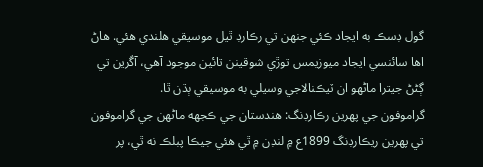گول ڊسڪ به ايجاد ڪئي جنهن تي رڪارڊ ٿيل موسيقي هلندي هئي. هاڻ اها سائنسي ايجاد ميوزيمس توڙي شوقينن تائين موجود آهي، آڱرين تي ڳڻڻ جيترا ماڻهو ان ٽيڪنالاجي وسيلي به موسيقي ٻڌن ٿا.
گراموفون جي پهرين رڪارڊنگ: هندستان جي ڪجهه ماڻهن جي گراموفون تي پهرين ريڪارڊنگ 1899ع ۾ لنڊن ۾ ٿي هئي جيڪا پبلڪ نه ٿي، پر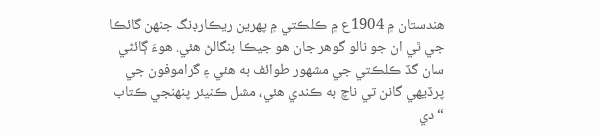هندستان ۾ 1904ع ۾ ڪلڪتي ۾ پهرين ريڪارڊنگ جنهن گائڪا جي ٿي ان جو نالو گوهر جان هو جيڪا بنگالڻ هئي. هوءَ ڳائڻي سان گڏ ڪلڪتي جي مشهور طوائف به هئي ۽ گراموفون جي پرڏيهي گانن تي ناچ به ڪندي هئي، مشل ڪنيئر پنهنجي ڪتاب “دي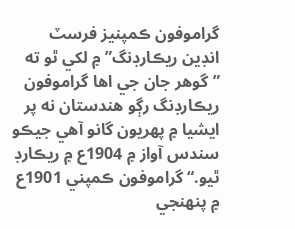گراموفون ڪمپنيز فرسٽ انڊين ريڪارڊنگ” ۾ لکي ٿو ته ”گوهر جان جي اها گراموفون ريڪارڊنگ رڳو هندستان نه پر ايشيا ۾ پهريون گانو آهي جيڪو سندس آواز ۾ 1904ع ۾ ريڪارڊ ٿيو.“ گراموفون ڪمپني 1901ع ۾ پنهنجي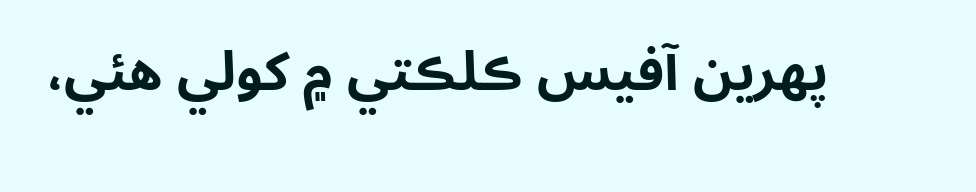پهرين آفيس ڪلڪتي ۾ کولي هئي،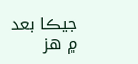جيڪا بعد ۾ هز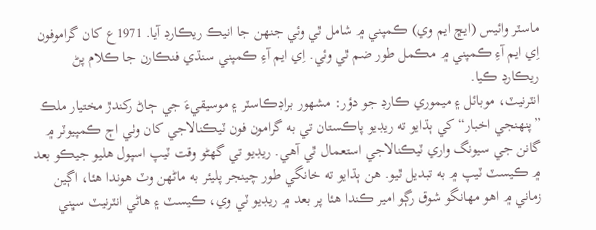ماسٽر وائيس (ايڇ ايم وي) ڪمپني ۾ شامل ٿي وئي جنهن جا انيڪ ريڪارڊ آيا. 1971ع کان گراموفون اِي ايم آءِ ڪمپني ۾ مڪمل طور ضم ٿي وئي. اِي ايم آءِ ڪمپني سنڌي فنڪارن جا ڪلام پڻ ريڪارڊ ڪيا.
انٽرنيٽ، موبائل ۽ ميموري ڪارڊ جو دؤر: مشهور براڊڪاسٽر ۽ موسيقيءَ جي ڄاڻ رکندڙ مختيار ملڪ ”پنهنجي اخبار“ کي ٻڌايو ته ريڊيو پاڪستان تي به گرامون فون ٽيڪنالاجي کان وٺي اڄ ڪمپيوٽر ۾ گانن جي سيونگ واري ٽيڪنالاجي استعمال ٿي آهي. ريڊيو تي گهڻو وقت ٽيپ اسپول هليو جيڪو بعد ۾ ڪيسٽ ٽيپ ۾ به تبديل ٿيو. هن ٻڌايو ته خانگي طور چينجر پليئر به ماڻهن وٽ هوندا هئا، اڳين زماني ۾ اهو مهانگو شوق رڳو امير ڪندا هئا پر بعد ۾ ريڊيو ٽي وي، ڪيسٽ ۽ هاڻي انٽرنيٽ سڀني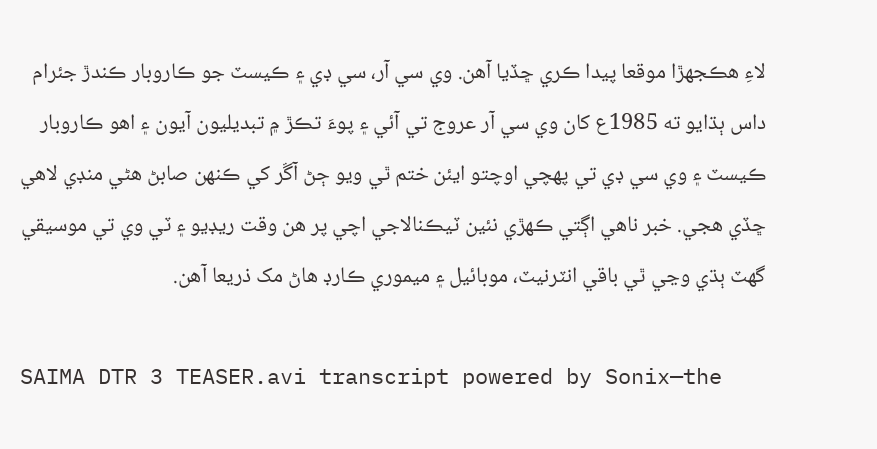لاءِ هڪجهڙا موقعا پيدا ڪري ڇڏيا آهن. وي سي آر، سي ڊي ۽ ڪيسٽ جو ڪاروبار ڪندڙ جئرام داس ٻڌايو ته 1985ع کان وي سي آر عروج تي آئي ۽ پوءَ تڪڙ ۾ تبديليون آيون ۽ اهو ڪاروبار ڪيسٽ ۽ وي سي ڊي تي پهچي اوچتو ايئن ختم ٿي ويو ڄڻ آڱر کي ڪنهن صابڻ هڻي منڊي لاهي ڇڏي هجي. خبر ناهي اڳتي ڪهڙي نئين ٽيڪنالاجي اچي پر هن وقت ريڊيو ۽ ٽي وي تي موسيقي گهٽ ٻڌي وڃي ٿي باقي انٽرنيٽ، موبائيل ۽ ميموري ڪارڊ هاڻ مک ذريعا آهن.

SAIMA DTR 3 TEASER.avi transcript powered by Sonix—the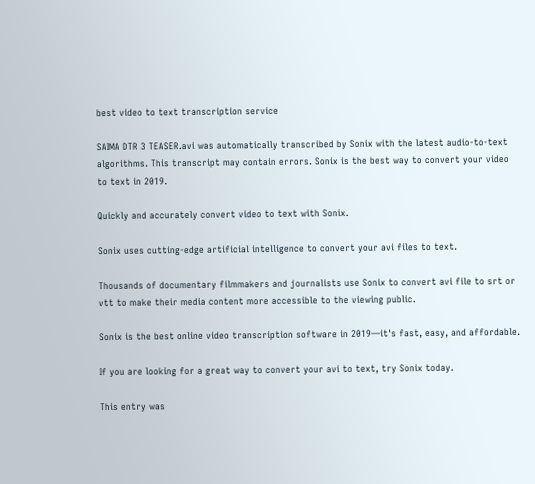best video to text transcription service

SAIMA DTR 3 TEASER.avi was automatically transcribed by Sonix with the latest audio-to-text algorithms. This transcript may contain errors. Sonix is the best way to convert your video to text in 2019.

Quickly and accurately convert video to text with Sonix.

Sonix uses cutting-edge artificial intelligence to convert your avi files to text.

Thousands of documentary filmmakers and journalists use Sonix to convert avi file to srt or vtt to make their media content more accessible to the viewing public.

Sonix is the best online video transcription software in 2019—it's fast, easy, and affordable.

If you are looking for a great way to convert your avi to text, try Sonix today.

This entry was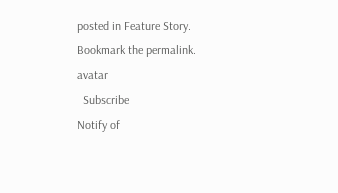posted in Feature Story. Bookmark the permalink.
avatar
  Subscribe
Notify of